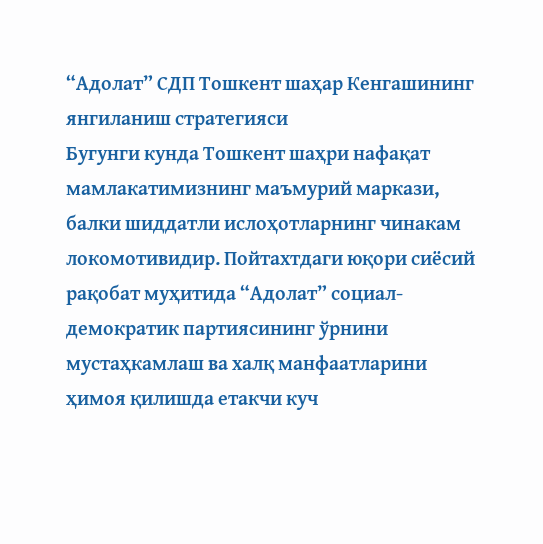“Адолат” СДП Тошкент шаҳар Кенгашининг янгиланиш стратегияси
Бугунги кунда Тошкент шаҳри нафақат мамлакатимизнинг маъмурий маркази, балки шиддатли ислоҳотларнинг чинакам локомотивидир. Пойтахтдаги юқори сиёсий рақобат муҳитида “Адолат” социал-демократик партиясининг ўрнини мустаҳкамлаш ва халқ манфаатларини ҳимоя қилишда етакчи куч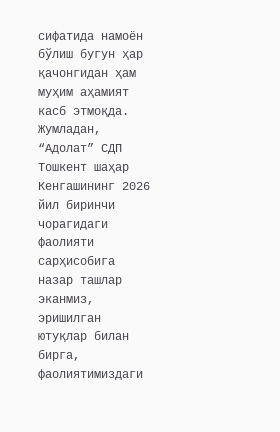сифатида намоён бўлиш бугун ҳар қачонгидан ҳам муҳим аҳамият касб этмоқда.
Жумладан, “Адолат” СДП Тошкент шаҳар Кенгашининг 2026 йил биринчи чорагидаги фаолияти сарҳисобига назар ташлар эканмиз, эришилган ютуқлар билан бирга, фаолиятимиздаги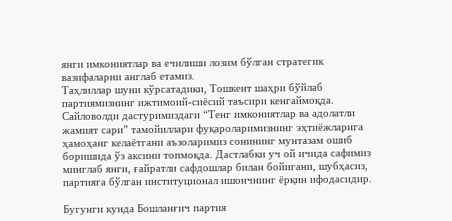янги имкониятлар ва ечилиши лозим бўлган стратегик вазифаларни англаб етамиз.
Таҳлиллар шуни кўрсатадики, Тошкент шаҳри бўйлаб партиямизнинг ижтимоий-сиёсий таъсири кенгаймоқда. Сайловолди дастуримиздаги “Тенг имкониятлар ва адолатли жамият сари” тамойиллари фуқароларимизнинг эҳтиёжларига ҳамоҳанг келаётгани аъзоларимиз сонининг мунтазам ошиб боришида ўз аксини топмоқда. Дастлабки уч ой ичида сафимиз минглаб янги, ғайратли сафдошлар билан бойигани, шубҳасиз, партияга бўлган институционал ишончнинг ёрқин ифодасидир.

Бугунги кунда Бошланғич партия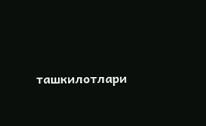ташкилотлари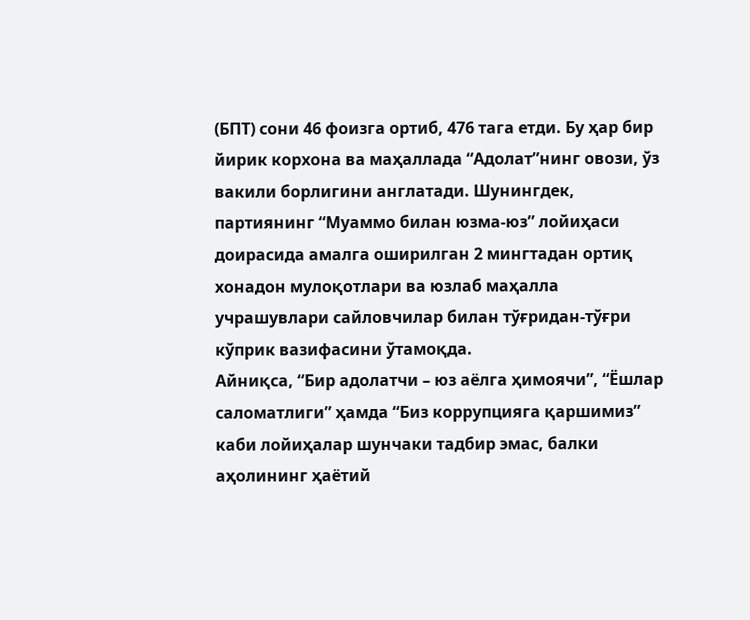(БПТ) сони 46 фоизга ортиб, 476 тага етди. Бу ҳар бир йирик корхона ва маҳаллада “Адолат”нинг овози, ўз вакили борлигини англатади. Шунингдек, партиянинг “Муаммо билан юзма-юз” лойиҳаси доирасида амалга оширилган 2 мингтадан ортиқ хонадон мулоқотлари ва юзлаб маҳалла учрашувлари сайловчилар билан тўғридан-тўғри кўприк вазифасини ўтамоқда.
Айниқса, “Бир адолатчи – юз аёлга ҳимоячи”, “Ёшлар саломатлиги” ҳамда “Биз коррупцияга қаршимиз” каби лойиҳалар шунчаки тадбир эмас, балки аҳолининг ҳаётий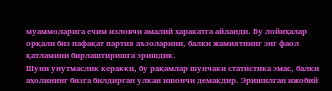муаммоларига ечим изловчи амалий ҳаракатга айланди. Бу лойиҳалар орқали биз нафақат партия аъзоларини, балки жамиятнинг энг фаол қатламини бирлаштиришга эришдик.
Шуни унутмаслик керакки, бу рақамлар шунчаки статистика эмас, балки аҳолининг бизга билдирган улкан ишончи демакдир. Эришилган ижобий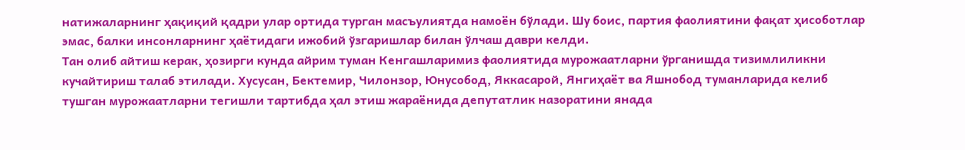натижаларнинг ҳақиқий қадри улар ортида турган масъулиятда намоён бўлади. Шу боис, партия фаолиятини фақат ҳисоботлар эмас, балки инсонларнинг ҳаётидаги ижобий ўзгаришлар билан ўлчаш даври келди.
Тан олиб айтиш керак, ҳозирги кунда айрим туман Кенгашларимиз фаолиятида мурожаатларни ўрганишда тизимлиликни кучайтириш талаб этилади. Хусусан, Бектемир, Чилонзор, Юнусобод, Яккасарой, Янгиҳаёт ва Яшнобод туманларида келиб тушган мурожаатларни тегишли тартибда ҳал этиш жараёнида депутатлик назоратини янада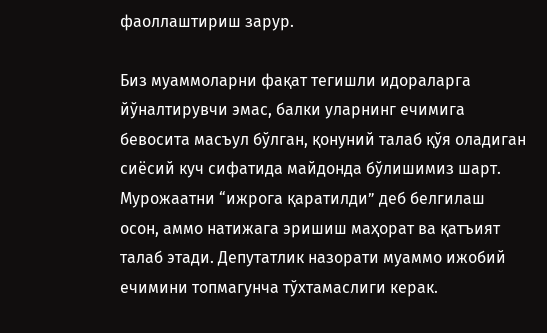фаоллаштириш зарур.

Биз муаммоларни фақат тегишли идораларга йўналтирувчи эмас, балки уларнинг ечимига бевосита масъул бўлган, қонуний талаб қўя оладиган сиёсий куч сифатида майдонда бўлишимиз шарт. Мурожаатни “ижрога қаратилди” деб белгилаш осон, аммо натижага эришиш маҳорат ва қатъият талаб этади. Депутатлик назорати муаммо ижобий ечимини топмагунча тўхтамаслиги керак.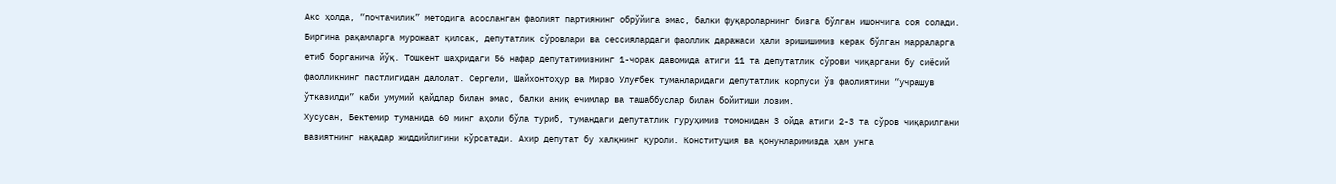Акс ҳолда, “почтачилик” методига асосланган фаолият партиянинг обрўйига эмас, балки фуқароларнинг бизга бўлган ишончига соя солади.
Биргина рақамларга мурожаат қилсак, депутатлик сўровлари ва сессиялардаги фаоллик даражаси ҳали эришишимиз керак бўлган марраларга етиб борганича йўқ. Тошкент шаҳридаги 56 нафар депутатимизнинг 1-чорак давомида атиги 11 та депутатлик сўрови чиқаргани бу сиёсий фаолликнинг пастлигидан далолат. Сергели, Шайхонтоҳур ва Мирзо Улуғбек туманларидаги депутатлик корпуси ўз фаолиятини “учрашув ўтказилди” каби умумий қайдлар билан эмас, балки аниқ ечимлар ва ташаббуслар билан бойитиши лозим.
Хусусан, Бектемир туманида 60 минг аҳоли бўла туриб, тумандаги депутатлик гуруҳимиз томонидан 3 ойда атиги 2-3 та сўров чиқарилгани вазиятнинг нақадар жиддийлигини кўрсатади. Ахир депутат бу халқнинг қуроли. Конституция ва қонунларимизда ҳам унга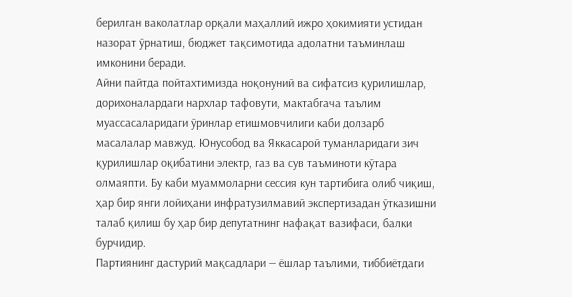берилган ваколатлар орқали маҳаллий ижро ҳокимияти устидан назорат ўрнатиш, бюджет тақсимотида адолатни таъминлаш имконини беради.
Айни пайтда пойтахтимизда ноқонуний ва сифатсиз қурилишлар, дорихоналардаги нархлар тафовути, мактабгача таълим муассасаларидаги ўринлар етишмовчилиги каби долзарб масалалар мавжуд. Юнусобод ва Яккасарой туманларидаги зич қурилишлар оқибатини электр, газ ва сув таъминоти кўтара олмаяпти. Бу каби муаммоларни сессия кун тартибига олиб чиқиш, ҳар бир янги лойиҳани инфратузилмавий экспертизадан ўтказишни талаб қилиш бу ҳар бир депутатнинг нафақат вазифаси, балки бурчидир.
Партиянинг дастурий мақсадлари — ёшлар таълими, тиббиётдаги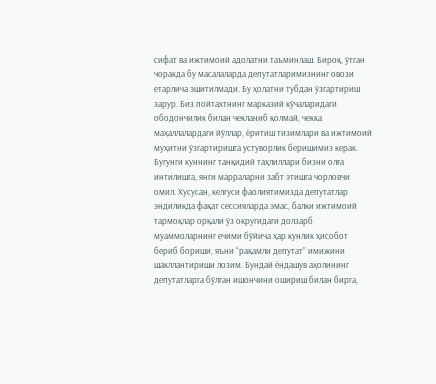сифат ва ижтимоий адолатни таъминлаш. Бироқ, ўтган чоракда бу масалаларда депутатларимизнинг овози етарлича эшитилмади. Бу ҳолатни тубдан ўзгартириш зарур. Биз пойтахтнинг марказий кўчаларидаги ободончилик билан чекланиб қолмай, чекка маҳаллалардаги йўллар, ёритиш тизимлари ва ижтимоий муҳитни ўзгартиришга устуворлик беришимиз керак.
Бугунги куннинг танқидий таҳлиллари бизни олға интилишга, янги марраларни забт этишга чорловчи омил. Хусусан, келгуси фаолиятимизда депутатлар эндиликда фақат сессияларда эмас, балки ижтимоий тармоқлар орқали ўз округидаги долзарб муаммоларнинг ечими бўйича ҳар кунлик ҳисобот бериб бориши, яъни “рақамли депутат” имижини шакллантириши лозим. Бундай ёндашув аҳолининг депутатларга бўлган ишончини ошириш билан бирга,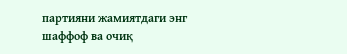партияни жамиятдаги энг шаффоф ва очиқ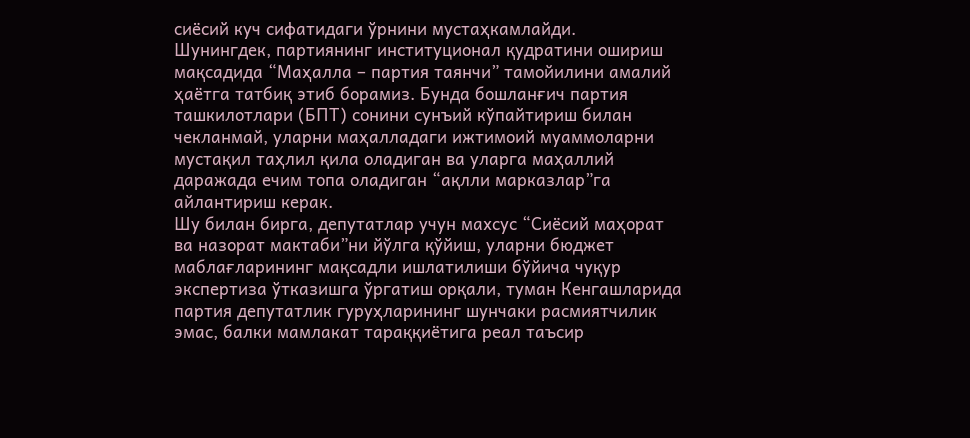сиёсий куч сифатидаги ўрнини мустаҳкамлайди.
Шунингдек, партиянинг институционал қудратини ошириш мақсадида “Маҳалла – партия таянчи” тамойилини амалий ҳаётга татбиқ этиб борамиз. Бунда бошланғич партия ташкилотлари (БПТ) сонини сунъий кўпайтириш билан чекланмай, уларни маҳалладаги ижтимоий муаммоларни мустақил таҳлил қила оладиган ва уларга маҳаллий даражада ечим топа оладиган “ақлли марказлар”га айлантириш керак.
Шу билан бирга, депутатлар учун махсус “Сиёсий маҳорат ва назорат мактаби”ни йўлга қўйиш, уларни бюджет маблағларининг мақсадли ишлатилиши бўйича чуқур экспертиза ўтказишга ўргатиш орқали, туман Кенгашларида партия депутатлик гуруҳларининг шунчаки расмиятчилик эмас, балки мамлакат тараққиётига реал таъсир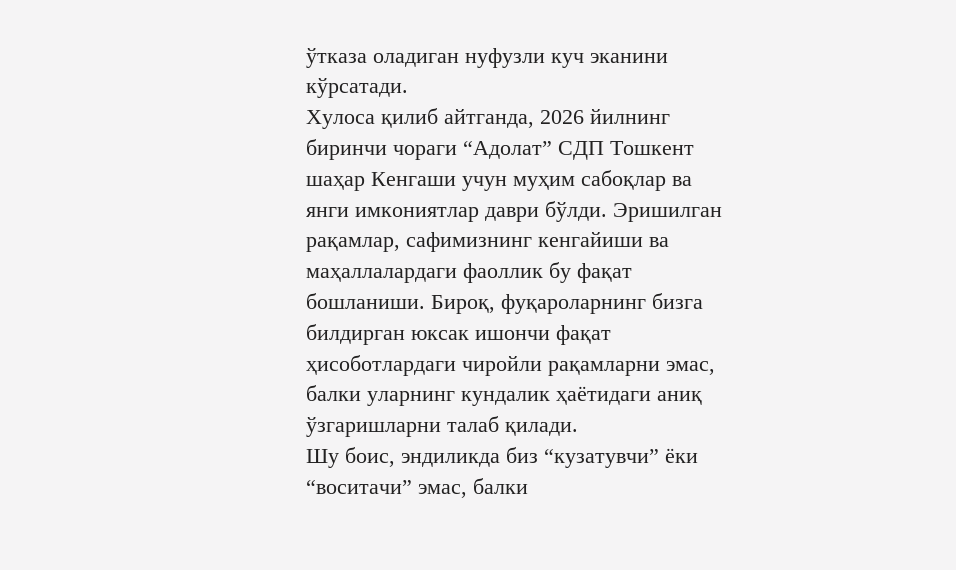ўтказа оладиган нуфузли куч эканини кўрсатади.
Хулоса қилиб айтганда, 2026 йилнинг биринчи чораги “Адолат” СДП Тошкент шаҳар Кенгаши учун муҳим сабоқлар ва янги имкониятлар даври бўлди. Эришилган рақамлар, сафимизнинг кенгайиши ва маҳаллалардаги фаоллик бу фақат бошланиши. Бироқ, фуқароларнинг бизга билдирган юксак ишончи фақат ҳисоботлардаги чиройли рақамларни эмас, балки уларнинг кундалик ҳаётидаги аниқ ўзгаришларни талаб қилади.
Шу боис, эндиликда биз “кузатувчи” ёки “воситачи” эмас, балки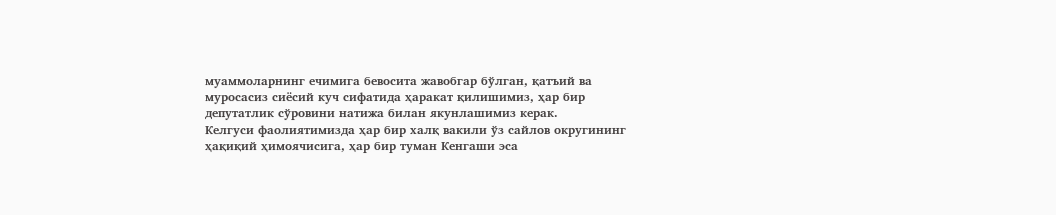муаммоларнинг ечимига бевосита жавобгар бўлган, қатъий ва муросасиз сиёсий куч сифатида ҳаракат қилишимиз, ҳар бир депутатлик сўровини натижа билан якунлашимиз керак.
Келгуси фаолиятимизда ҳар бир халқ вакили ўз сайлов округининг ҳақиқий ҳимоячисига, ҳар бир туман Кенгаши эса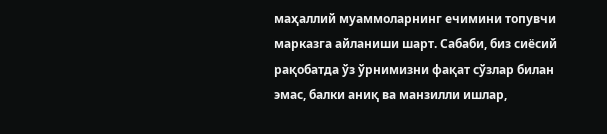маҳаллий муаммоларнинг ечимини топувчи марказга айланиши шарт. Сабаби, биз сиёсий рақобатда ўз ўрнимизни фақат сўзлар билан эмас, балки аниқ ва манзилли ишлар,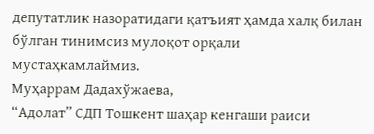депутатлик назоратидаги қатъият ҳамда халқ билан бўлган тинимсиз мулоқот орқали мустаҳкамлаймиз.
Муҳаррам Дадахўжаева,
“Адолат” СДП Тошкент шаҳар кенгаши раиси